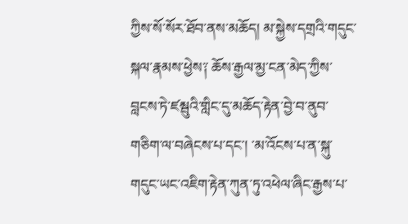ཀྱིས་སོ་སོར་ཐོབ་ནས་མཆོད། མ་སྐྱེས་དགྲའི་གདུང་སྐལ་རྣམས་ཕྱེས༑ ཆོས་རྒྱལ་མྱ་ངན་མེད་ཀྱིས་བླངས་ཏེ་ཛམྦུའི་གླིང་དུ་མཆོད་རྟེན་བྱེ་བ་ནུབ་གཅིག་ལ་བཞེངས་པ་དང་། ་མ་འོངས་པ་ན་སྐུ་གདུང་ཡང་འཇིག་རྟེན་ཀུན་ཏུ་འཕེལ་ཞིང་རྒྱས་པ་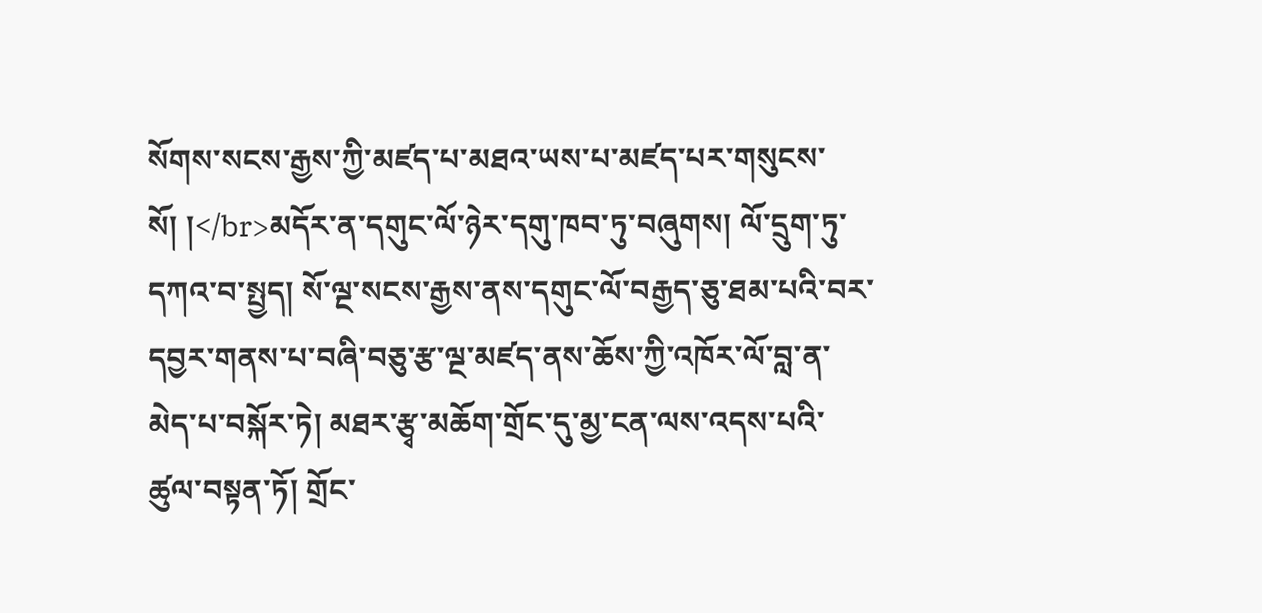སོགས་སངས་རྒྱས་ཀྱི་མཛད་པ་མཐའ་ཡས་པ་མཛད་པར་གསུངས་སོ། །</br>མདོར་ན་དགུང་ལོ་ཉེར་དགུ་ཁབ་ཏུ་བཞུགས། ལོ་དྲུག་ཏུ་དཀའ་བ་སྤྱད། སོ་ལྔ་སངས་རྒྱས་ནས་དགུང་ལོ་བརྒྱད་ཅུ་ཐམ་པའི་བར་དབྱར་གནས་པ་བཞི་བཅུ་རྩ་ལྔ་མཛད་ནས་ཆོས་ཀྱི་འཁོར་ལོ་བླ་ན་མེད་པ་བསྐོར་ཏེ། མཐར་རྩྭ་མཆོག་གྲོང་དུ་མྱ་ངན་ལས་འདས་པའི་ཚུལ་བསྟན་ཏོ། གྲོང་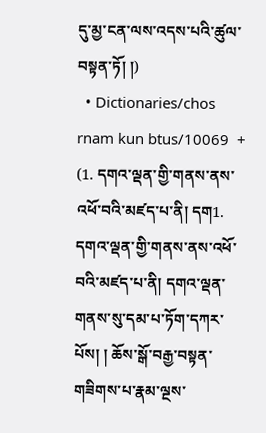དུ་མྱ་ངན་ལས་འདས་པའི་ཚུལ་བསྟན་ཏོ། །)
  • Dictionaries/chos rnam kun btus/10069  + (1. དགའ་ལྡན་གྱི་གནས་ནས་འཕོ་བའི་མཛད་པ་ནི། དག1. དགའ་ལྡན་གྱི་གནས་ནས་འཕོ་བའི་མཛད་པ་ནི། དགའ་ལྡན་གནས་སུ་དམ་པ་ཏོག་དཀར་པོས། ། ཆོས་སྒོ་བརྒྱ་བསྟན་གཟིགས་པ་རྣམ་ལྔས་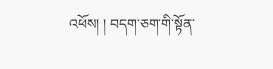འཕོས། ། བདག་ཅག་གི་སྟོན་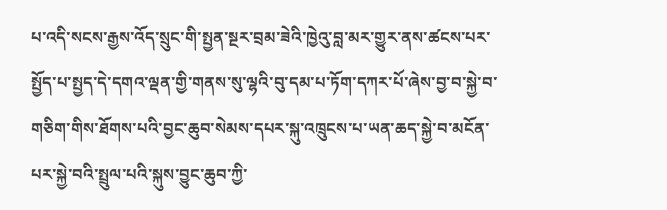པ་འདི་སངས་རྒྱས་འོད་སྲུང་གི་སྤྱན་སྔར་བྲམ་ཟེའི་ཁྱེའུ་བླ་མར་གྱུར་ནས་ཚངས་པར་སྤྱོད་པ་སྤྱད་དེ་དགའ་ལྡན་གྱི་གནས་སུ་ལྷའི་བུ་དམ་པ་ཏོག་དཀར་པོ་ཞེས་བྱ་བ་སྐྱེ་བ་གཅིག་གིས་ཐོགས་པའི་བྱང་ཆུབ་སེམས་དཔར་སྐུ་འཁྲུངས་པ་ཡན་ཆད་སྐྱེ་བ་མངོན་པར་སྐྱེ་བའི་སྤྲུལ་པའི་སྐུས་བྱུང་ཆུབ་ཀྱི་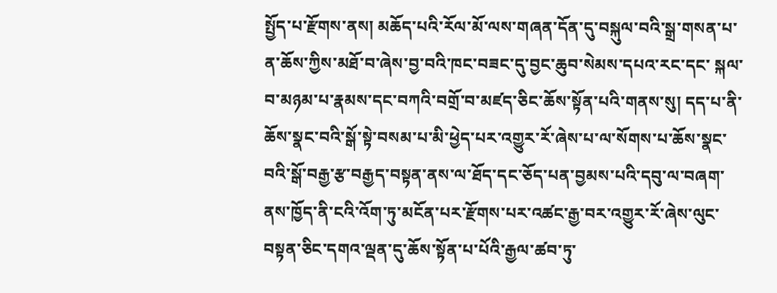སྤྱོད་པ་རྫོགས་ནས། མཆོད་པའི་རོལ་མོ་ལས་གཞན་དོན་དུ་བསྐུལ་བའི་སྒྲ་གསན་པ་ན་ཆོས་ཀྱིས་མཐོ་བ་ཞེས་བྱ་བའི་ཁང་བཟང་དུ་བྱང་ཆུབ་སེམས་དཔའ་རང་དང་ སྐལ་བ་མཉམ་པ་རྣམས་དང་བཀའི་བགྲོ་བ་མཛད་ཅིང་ཆོས་སྟོན་པའི་གནས་སུ། དད་པ་ནི་ཆོས་སྣང་བའི་སྒོ་སྟེ་བསམ་པ་མི་ཕྱེད་པར་འགྱུར་རོ་ཞེས་པ་ལ་སོགས་པ་ཆོས་སྣང་བའི་སྒོ་བརྒྱ་རྩ་བརྒྱད་བསྟན་ནས་ལ་ཐོད་དང་ཅོད་པན་བྱམས་པའི་དབུ་ལ་བཞག་ནས་ཁྱོད་ནི་ངའི་འོག་ཏུ་མངོན་པར་རྫོགས་པར་འཚང་རྒྱ་བར་འགྱུར་རོ་ཞེས་ལུང་བསྟན་ཅིང་དགའ་ལྡན་དུ་ཆོས་སྟོན་པ་པོའི་རྒྱལ་ཚབ་ཏུ་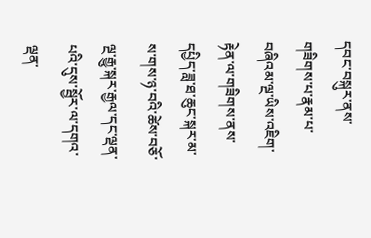དབང་བསྐུར་ནས་གཟིགས་པ་རྣམ་པ་བཞིའམ་ལྔ་ཡིས་འཇིག་རྟེན་ལ་གཟིགས་ནས་དཔྱིད་ཟླ་ཐ་ཆུང་སྐར་མ་ས་གས་ཉ་བའི་ཚེས་བཅོ་ལྔ་རྒྱུ་སྐར་རྒྱལ་དང་ལྡན་པའི་དུས་སྦྱོར་ལ་དགའ་ལྡན་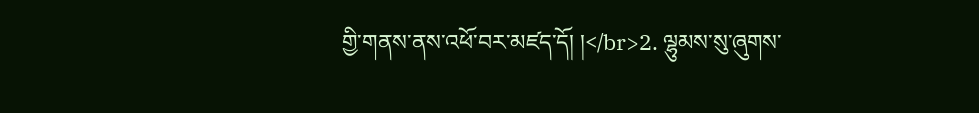གྱི་གནས་ནས་འཕོ་བར་མཛད་དོ། །</br>2. ལྷུམས་སུ་ཞུགས་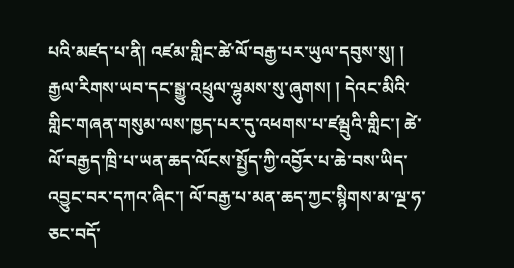པའི་མཛད་པ་ནི། འཛམ་གླིང་ཚེ་ལོ་བརྒྱ་པར་ཡུལ་དབུས་སུ། ། རྒྱལ་རིགས་ཡབ་དང་སྒྱུ་འཕྲུལ་ལྷུམས་སུ་ཞུགས། ། དེའང་མིའི་གླིང་གཞན་གསུམ་ལས་ཁྱད་པར་དུ་འཕགས་པ་ཛམྦུའི་གླིང་། ཚེ་ལོ་བརྒྱད་ཁྲི་པ་ཡན་ཆད་ལོངས་སྤྱོད་ཀྱི་འབྱོར་པ་ཆེ་བས་ཡིད་འབྱུང་བར་དཀའ་ཞིང་། ལོ་བརྒྱ་པ་མན་ཆད་ཀྱང་སྙིགས་མ་ལྔ་ཧ་ཅང་བདོ་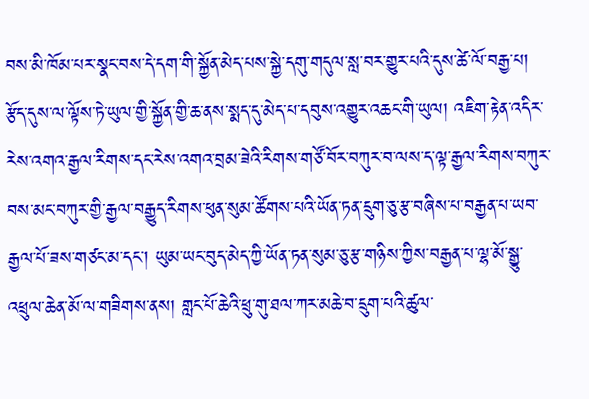བས་མི་ཁོམ་པར་སྣང་བས་དེ་དག་གི་སྐྱོན་མེད་པས་སྐྱེ་དགུ་གདུལ་སླ་བར་གྱུར་པའི་དུས་ཚེ་ལོ་བརྒྱ་པ། རྩོད་དུས་ལ་ལྟོས་ཏེ་ཡུལ་གྱི་སྐྱོན་གྱི་ཆ་ནས་སྨད་དུ་མེད་པ་དབུས་འགྱུར་འཆང་གི་ཡུལ། འཇིག་རྟེན་འདིར་རེས་འགའ་རྒྱལ་རིགས་དང་རེས་འགའ་བྲམ་ཟེའི་རིགས་གཙོ་བོར་བཀུར་བ་ལས་ད་ལྟ་རྒྱལ་རིགས་བཀུར་བས་མང་བཀུར་གྱི་རྒྱལ་བརྒྱུད་རིགས་ཕུན་སུམ་ཚོགས་པའི་ཡོན་ཏན་དྲུག་ཅུ་རྩ་བཞིས་པ་བརྒྱན་པ་ཡབ་རྒྱལ་པོ་ཟས་གཙང་མ་དང་། ཡུམ་ཡང་བུད་མེད་ཀྱི་ཡོན་ཏན་སུམ་ཅུ་རྩ་གཉིས་ཀྱིས་བརྒྱན་པ་ལྷ་མོ་སྒྱུ་འཕྲུལ་ཆེན་མོ་ལ་གཟིགས་ནས། གླང་པོ་ཆེའི་ཕྲུ་གུ་ཐལ་ཀར་མཆེ་བ་དྲུག་པའི་ཚུལ་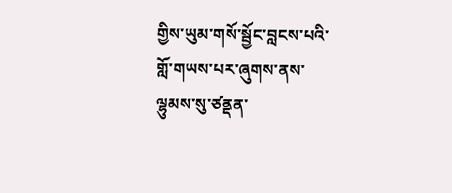གྱིས་ཡུམ་གསོ་སྦྱོང་བླངས་པའི་གློ་གཡས་པར་ཞུགས་ནས་ལྷུམས་སུ་ཙནྡན་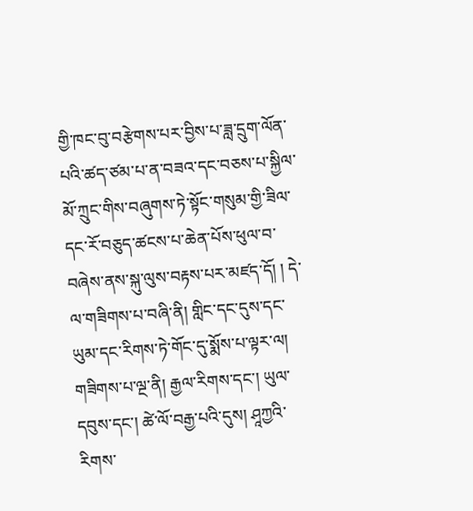གྱི་ཁང་བུ་བརྩེགས་པར་བྱིས་པ་ཟླ་དྲུག་ལོན་པའི་ཚད་ཙམ་པ་ན་བཟའ་དང་བཅས་པ་སྐྱིལ་མོ་ཀྲུང་གིས་བཞུགས་ཏེ་སྟོང་གསུམ་གྱི་ཟིལ་དང་རོ་བཅུད་ཚངས་པ་ཆེན་པོས་ཕུལ་བ་བཞེས་ནས་སྐུ་ལུས་བརྟས་པར་མཛད་དོ། ། དེ་ལ་གཟིགས་པ་བཞི་ནི། གླིང་དང་དུས་དང་ཡུམ་དང་རིགས་ཏེ་གོང་དུ་སྨོས་པ་ལྟར་ལ། གཟིགས་པ་ལྔ་ནི། རྒྱལ་རིགས་དང་། ཡུལ་དབུས་དང་། ཚེ་ལོ་བརྒྱ་པའི་དུས། ཤཱཀྱའི་རིགས་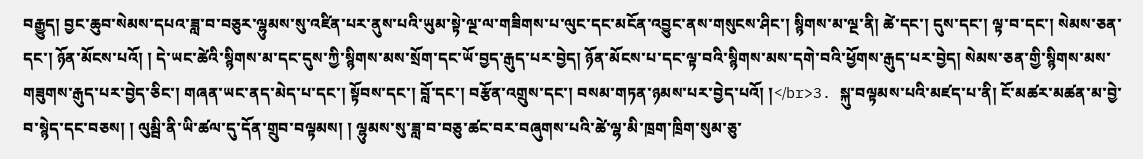བརྒྱུད། བྱང་ཆུབ་སེམས་དཔའ་ཟླ་བ་བཅུར་ལྷུམས་སུ་འཛིན་པར་ནུས་པའི་ཡུམ་སྟེ་ལྔ་ལ་གཟིགས་པ་ལུང་དང་མངོན་འབྱུང་ནས་གསུངས་ཤིང་། སྙིགས་མ་ལྔ་ནི། ཚེ་དང་། དུས་དང་། ལྟ་བ་དང་། སེམས་ཅན་དང་། ཉོན་མོངས་པའོ། ། དེ་ཡང་ཚེའི་སྙིགས་མ་དང་དུས་ཀྱི་སྙིགས་མས་སྲོག་དང་ཡོ་བྱད་རྒུད་པར་བྱེད། ཉོན་མོངས་པ་དང་ལྟ་བའི་སྙིགས་མས་དགེ་བའི་ཕྱོགས་རྒུད་པར་བྱེད། སེམས་ཅན་གྱི་སྙིགས་མས་གཟུགས་རྒུད་པར་བྱེད་ཅིང་། གཞན་ཡང་ནད་མེད་པ་དང་། སྟོབས་དང་། བློ་དང་། བརྩོན་འགྲུས་དང་། བསམ་གཏན་ཉམས་པར་བྱེད་པའོ། །</br>3. སྐུ་བལྟམས་པའི་མཛད་པ་ནི། ངོ་མཚར་མཚན་མ་བྱེ་བ་སྙེད་དང་བཅས། ། ལུམྦི་ནི་ཡི་ཚལ་དུ་དོན་གྲུབ་བལྟམས། ། ལྷུམས་སུ་ཟླ་བ་བཅུ་ཚང་བར་བཞུགས་པའི་ཚེ་ལྷ་མི་ཁྲག་ཁྲིག་སུམ་ཅུ་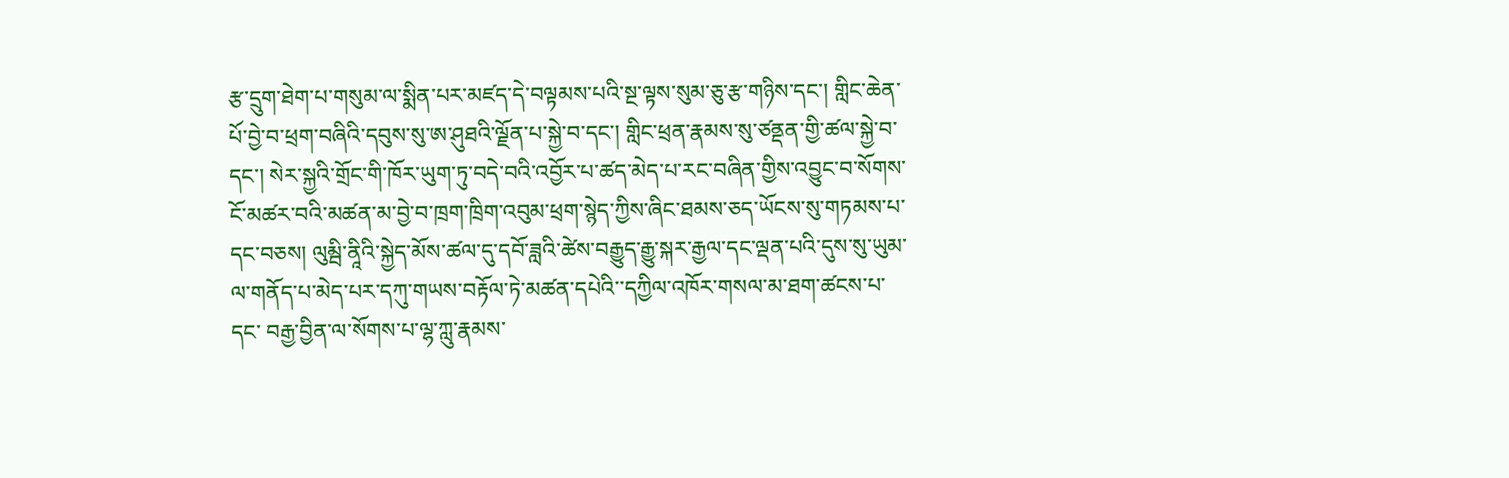རྩ་དྲུག་ཐེག་པ་གསུམ་ལ་སྨིན་པར་མཛད་དེ་བལྟམས་པའི་སྔ་ལྟས་སུམ་ཅུ་རྩ་གཉིས་དང་། གླིང་ཆེན་པོ་བྱེ་བ་ཕྲག་བཞིའི་དབུས་སུ་ཨ་ཤུཐའི་ལྗོན་པ་སྐྱེ་བ་དང་། གླིང་ཕྲན་རྣམས་སུ་ཙནྡན་གྱི་ཚལ་སྐྱེ་བ་དང་། སེར་སྐྱའི་གྲོང་གི་ཁོར་ཡུག་ཏུ་བདེ་བའི་འབྱོར་པ་ཚད་མེད་པ་རང་བཞིན་གྱིས་འབྱུང་བ་སོགས་ངོ་མཚར་བའི་མཚན་མ་བྱེ་བ་ཁྲག་ཁྲིག་འབུམ་ཕྲག་སྙེད་ཀྱིས་ཞིང་ཐམས་ཅད་ཡོངས་སུ་གཏམས་པ་དང་བཅས། ལུམྦི་ནཱིའི་སྐྱེད་མོས་ཚལ་དུ་དབོ་ཟླའི་ཚེས་བརྒྱུད་རྒྱུ་སྐར་རྒྱལ་དང་ལྡན་པའི་དུས་སུ་ཡུམ་ལ་གནོད་པ་མེད་པར་དཀུ་གཡས་བརྟོལ་ཏེ་མཚན་དཔེའི་་དཀྱིལ་འཁོར་གསལ་མ་ཐག་ཚངས་པ་དང་ བརྒྱ་བྱིན་ལ་སོགས་པ་ལྷ་ཀླུ་རྣམས་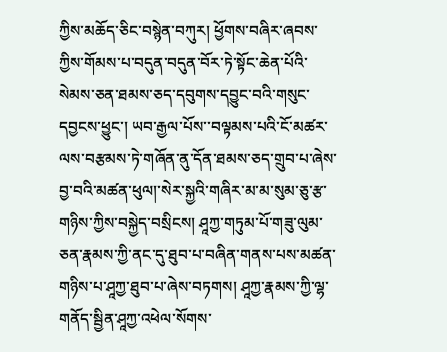ཀྱིས་མཆོད་ཅིང་བསྙེན་བཀུར། ཕྱོགས་བཞིར་ཞབས་ཀྱིས་གོམས་པ་བདུན་བདུན་བོར་ཏེ་སྟོང་ཆེན་པོའི་སེམས་ཅན་ཐམས་ཅད་དབུགས་དབྱུང་བའི་གསུང་དབྱངས་ཕྱུང་། ཡབ་རྒྱལ་པོས་་བལྟམས་པའི་ངོ་མཚར་ལས་བརྩམས་ཏེ་གཞོན་ནུ་དོན་ཐམས་ཅད་གྲུབ་པ་ཞེས་བྱ་བའི་མཚན་ཕུལ།་སེར་སྐྱའི་གཞིར་མ་མ་སུམ་ཅུ་རྩ་གཉིས་ཀྱིས་བསྐྱེད་བསྲིངས། ཤཱཀྱ་གཏུམ་པོ་གཟུ་ལུམ་ཅན་རྣམས་ཀྱི་ནང་དུ་ཐུབ་པ་བཞིན་གནས་པས་མཚན་གཉིས་པ་ཤཱཀྱ་ཐུབ་པ་ཞེས་བཏགས། ཤཱཀྱ་རྣམས་ཀྱི་ལྷ་གནོད་སྦྱིན་ཤཱཀྱ་འཕེལ་སོགས་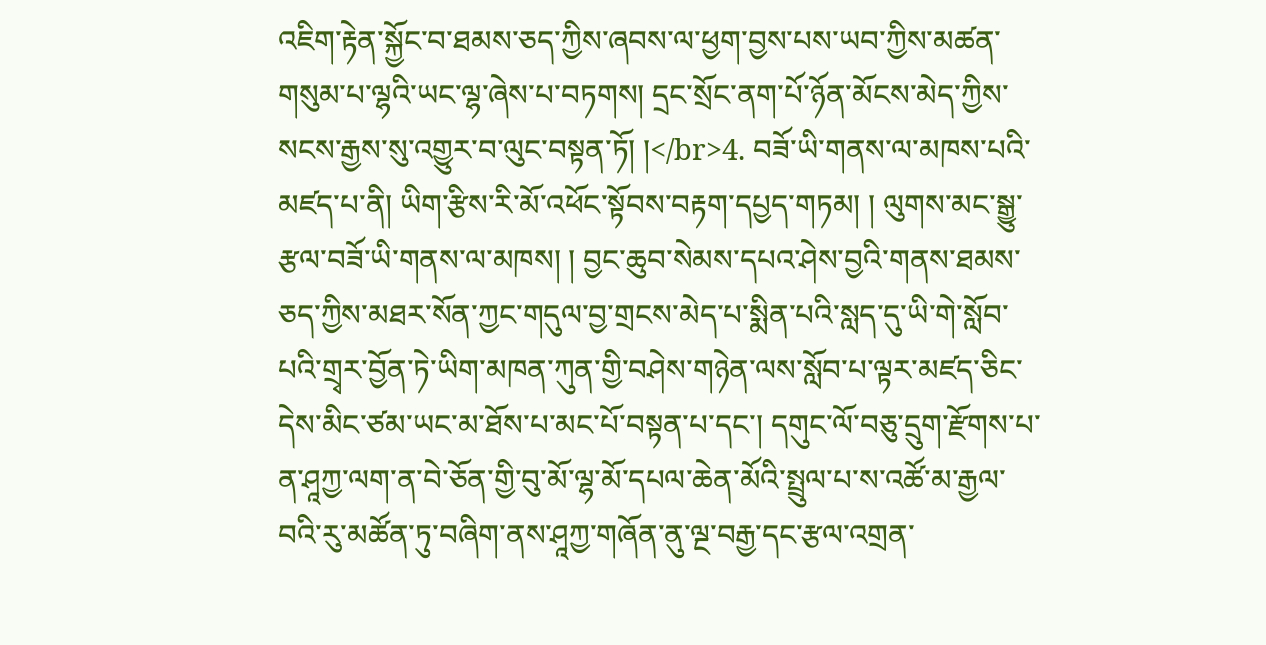འཇིག་རྟེན་སྐྱོང་བ་ཐམས་ཅད་ཀྱིས་ཞབས་ལ་ཕྱག་བྱས་པས་ཡབ་ཀྱིས་མཚན་གསུམ་པ་ལྷའི་ཡང་ལྷ་ཞེས་པ་བཏགས། དྲང་སྲོང་ནག་པོ་ཉོན་མོངས་མེད་ཀྱིས་སངས་རྒྱས་སུ་འགྱུར་བ་ལུང་བསྟན་ཏོ། །</br>4. བཟོ་ཡི་གནས་ལ་མཁས་པའི་མཛད་པ་ནི། ཡིག་རྩིས་རི་མོ་འཕོང་སྟོབས་བརྟག་དཔྱད་གཏམ། ། ལུགས་མང་སྒྱུ་རྩལ་བཟོ་ཡི་གནས་ལ་མཁས། ། བྱང་ཆུབ་སེམས་དཔའ་ཤེས་བྱའི་གནས་ཐམས་ཅད་ཀྱིས་མཐར་སོན་ཀྱང་གདུལ་བྱ་གྲངས་མེད་པ་སྨིན་པའི་སླད་དུ་ཡི་གེ་སློབ་པའི་གྲྭར་བྱོན་ཏེ་ཡིག་མཁན་ཀུན་གྱི་བཤེས་གཉེན་ལས་སློབ་པ་ལྟར་མཛད་ཅིང་དེས་མིང་ཙམ་ཡང་མ་ཐོས་པ་མང་པོ་བསྟན་པ་དང་། དགུང་ལོ་བཅུ་དྲུག་རྫོགས་པ་ན་ཤཱཀྱ་ལག་ན་བེ་ཅོན་གྱི་བུ་མོ་ལྷ་མོ་དཔལ་ཆེན་མོའི་སྤྲུལ་པ་ས་འཚོ་མ་རྒྱལ་བའི་རུ་མཚོན་ཏུ་བཞིག་ནས་ཤཱཀྱ་གཞོན་ནུ་ལྔ་བརྒྱ་དང་རྩལ་འགྲན་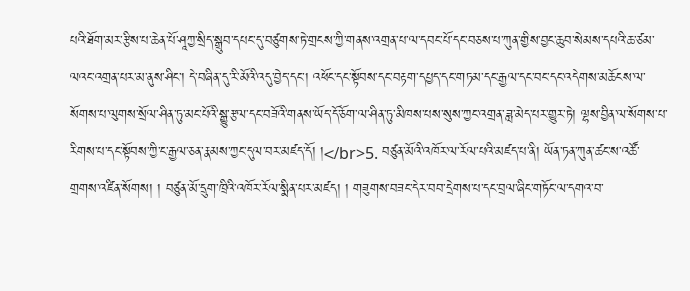པའི་ཐོག་མར་རྩིས་པ་ཆེན་པོ་ཤཱཀྱ་སྲིད་སྒྲུབ་དཔང་དུ་བཙུགས་ཏེ་གྲངས་ཀྱི་གནས་འགྲན་པ་ལ་དབང་པོ་དང་བཅས་པ་ཀུན་གྱིས་བྱང་ཆུབ་སེམས་དཔའི་ཆ་ཙམ་ལའང་འགྲན་པར་མ་ནུས་ཤིང་། དེ་བཞིན་དུ་རི་མོའི་འདུ་བྱེད་དང་། འཕོང་དང་སྟོབས་དང་བརྟག་དཔྱད་དང་གཏམ་དང་རྒྱལ་དང་བང་དང་འདེགས་མཆོངས་ལ་སོགས་པ་ལུགས་སྲོལ་ཤིན་ཏུ་མང་པོའི་སྒྱུ་རྩལ་དང་བཟོའི་གནས་ཡོད་དོ་ཅོག་ལ་ཤིན་ཏུ་མིཁས་པས་སུས་ཀྱང་འགྲན་ཟླ་མེད་པར་གྱུར་ཏེ། ལྷས་བྱིན་ལ་སོགས་པ་རིགས་པ་དང་སྟོབས་ཀྱི་ང་རྒྱལ་ཅན་རྣམས་ཀྱང་དུལ་བར་མཛད་དོ། །</br>5. བཙུན་མོའི་འཁོར་ལ་རོལ་པའི་མཛད་པ་ནི། ཡོན་ཏན་ཀུན་ཚང་ས་འཚོ་གྲགས་འཛིན་སོགས། ། བཙུན་མོ་དྲུག་ཁྲིའི་འཁོར་རོལ་སྨིན་པར་མཛད། ། གཟུགས་བཟང་དེར་བབ་དྲེགས་པ་དང་བྲལ་ཞིང་གཏོང་ལ་དགའ་བ་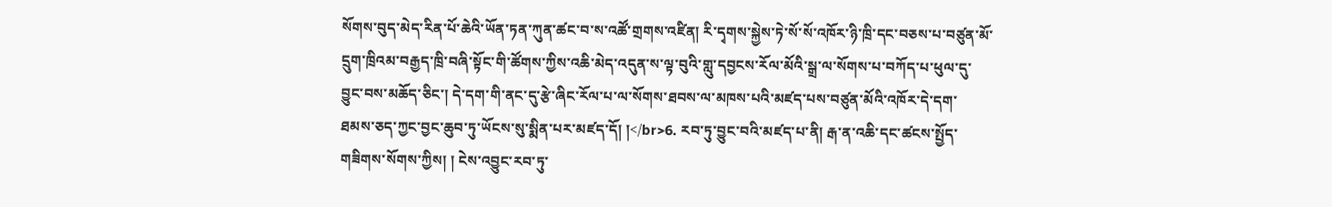སོགས་བུད་མེད་རིན་པོ་ཆེའི་ཡོན་ཏན་ཀུན་ཚང་བ་ས་འཚོ་གྲགས་འཛིན། རི་དྭགས་སྐྱེས་ཏེ་སོ་སོ་འཁོར་ཉི་ཁྲི་དང་བཅས་པ་བཙུན་མོ་དྲུག་ཁྲིའམ་བརྒྱད་ཁྲི་བཞི་སྟོང་གི་ཚོགས་ཀྱིས་འཆི་མེད་འདུན་ས་ལྟ་བུའི་གླུ་དབྱངས་རོལ་མོའི་སྒྲ་ལ་སོགས་པ་བཀོད་པ་ཕུལ་དུ་བྱུང་བས་མཆོད་ཅིང་། དེ་དག་གི་ནང་དུ་རྩེ་ཞིང་རོལ་པ་ལ་སོགས་ཐབས་ལ་མཁས་པའི་མཛད་པས་བཙུན་མོའི་འཁོར་དེ་དག་ཐམས་ཅད་ཀྱང་བྱང་ཆུབ་ཏུ་ཡོངས་སུ་སྨིན་པར་མཛད་དོ། །</br>6. རབ་ཏུ་བྱུང་བའི་མཛད་པ་ནི། རྒ་ན་འཆི་དང་ཚངས་སྤྱོད་གཟིགས་སོགས་ཀྱིས། ། ངེས་འབྱུང་རབ་ཏུ་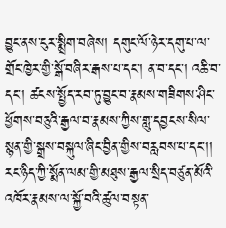བྱུང་ནས་ངུར་སྨྲིག་བཞེས། དགུང་ལོ་ཉེར་དགུ་པ་ལ་གྲོང་ཁྱེར་གྱི་སྒོ་བཞིར་རྒས་པ་དང་། ན་བ་དང་། འཆི་བ་དང་། ཚངས་སྤྱོད་རབ་ཏུ་བྱུང་བ་རྣམས་གཟིགས་ཤིང་ཕྱོགས་བཅུའི་རྒྱལ་བ་རྣམས་ཀྱིས་གླུ་དབྱངས་སིལ་སྙན་གྱི་སྒྲས་བསྐུལ་ཞིང་བྱིན་གྱིས་བརླབས་པ་དང་།། རང་ཉིད་ཀྱི་སྨོན་ལམ་གྱི་མཐུས་རྒྱལ་སྲིད་བཙུན་མོའི་འཁོར་རྣམས་ལ་སྐྱོ་བའི་ཚུལ་བསྟན་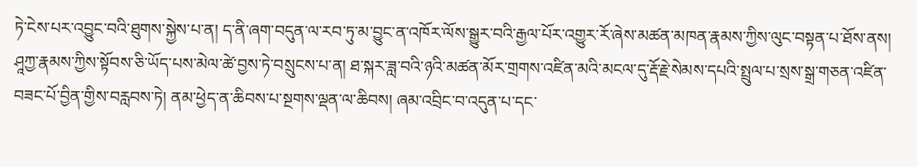ཏེ་ངེས་པར་འབྱུང་བའི་ཐུགས་སྐྱེས་པ་ན། ད་ནི་ཞག་བདུན་ལ་རབ་ཏུ་མ་བྱུང་ན་འཁོར་ལོས་སྒྱུར་བའི་རྒྱལ་པོར་འགྱུར་རོ་ཞེས་མཚན་མཁན་རྣམས་ཀྱིས་ལུང་བསྟན་པ་ཐོས་ནས། ཤཱཀྱ་རྣམས་ཀྱིས་སྟོབས་ཅི་ཡོད་པས་མེལ་ཚེ་བྱས་ཏེ་བསྲུངས་པ་ན། ཐ་སྐར་ཟླ་བའི་ཉའི་མཚན་མོར་གྲགས་འཛིན་མའི་མངལ་དུ་རྡོ་རྗེ་སེམས་དཔའི་སྤྲུལ་པ་སྲས་སྒྲ་གཅན་འཛིན་བཟང་པོ་བྱིན་གྱིས་བརླབས་ཏེ། ནམ་ཕྱེད་ན་ཆིབས་པ་སྔགས་ལྡན་ལ་ཆིབས། ཞམ་འབྲིང་བ་འདུན་པ་དང་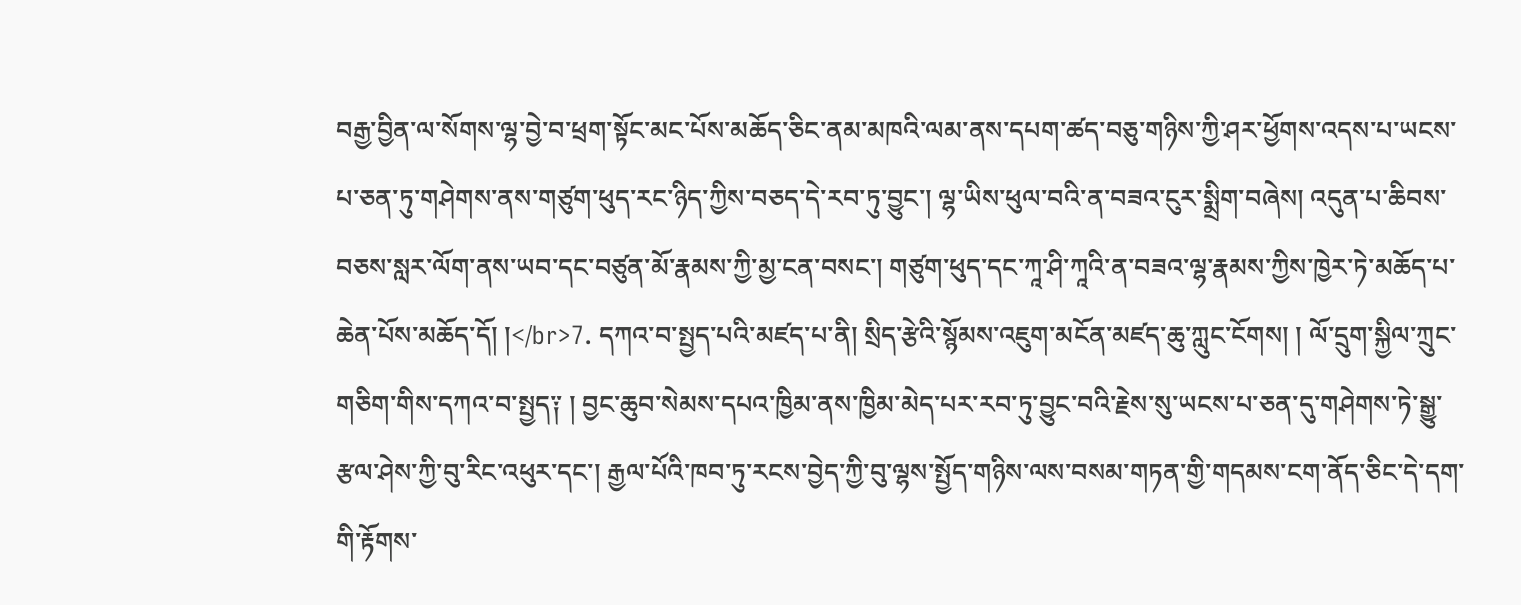བརྒྱ་བྱིན་ལ་སོགས་ལྷ་བྱེ་བ་ཕྲག་སྟོང་མང་པོས་མཆོད་ཅིང་ནམ་མཁའི་ལམ་ནས་དཔག་ཚད་བཅུ་གཉིས་ཀྱི་ཤར་ཕྱོགས་འདས་པ་ཡངས་པ་ཅན་ཏུ་གཤེགས་ནས་གཙུག་ཕུད་རང་ཉིད་ཀྱིས་བཅད་དེ་རབ་ཏུ་བྱུང་། ལྷ་ཡིས་ཕུལ་བའི་ན་བཟའ་ངུར་སྨྲིག་བཞེས། འདུན་པ་ཆིབས་བཅས་སླར་ལོག་ནས་ཡབ་དང་བཙུན་མོ་རྣམས་ཀྱི་མྱ་ངན་བསང་། གཙུག་ཕུད་དང་ཀཱ་ཤི་ཀཱའི་ན་བཟའ་ལྷ་རྣམས་ཀྱིས་ཁྱེར་ཏེ་མཆོད་པ་ཆེན་པོས་མཆོད་དོ། །</br>7. དཀའ་བ་སྤྱད་པའི་མཛད་པ་ནི། སྲིད་རྩེའི་སྙོམས་འཇུག་མངོན་མཛད་ཆུ་ཀླུང་ངོགས། ། ལོ་དྲུག་སྐྱིལ་ཀྲུང་གཅིག་གིས་དཀའ་བ་སྤྱད༑ ། བྱང་ཆུབ་སེམས་དཔའ་ཁྱིམ་ནས་ཁྱིམ་མེད་པར་རབ་ཏུ་བྱུང་བའི་རྗེས་སུ་ཡངས་པ་ཅན་དུ་གཤེགས་ཏེ་སྒྱུ་རྩལ་ཤེས་ཀྱི་བུ་རིང་འཕུར་དང་། རྒྱལ་པོའི་ཁབ་ཏུ་རངས་བྱེད་ཀྱི་བུ་ལྷས་སྤྱོད་གཉིས་ལས་བསམ་གཏན་གྱི་གདམས་ངག་ནོད་ཅིང་དེ་དག་གི་རྟོགས་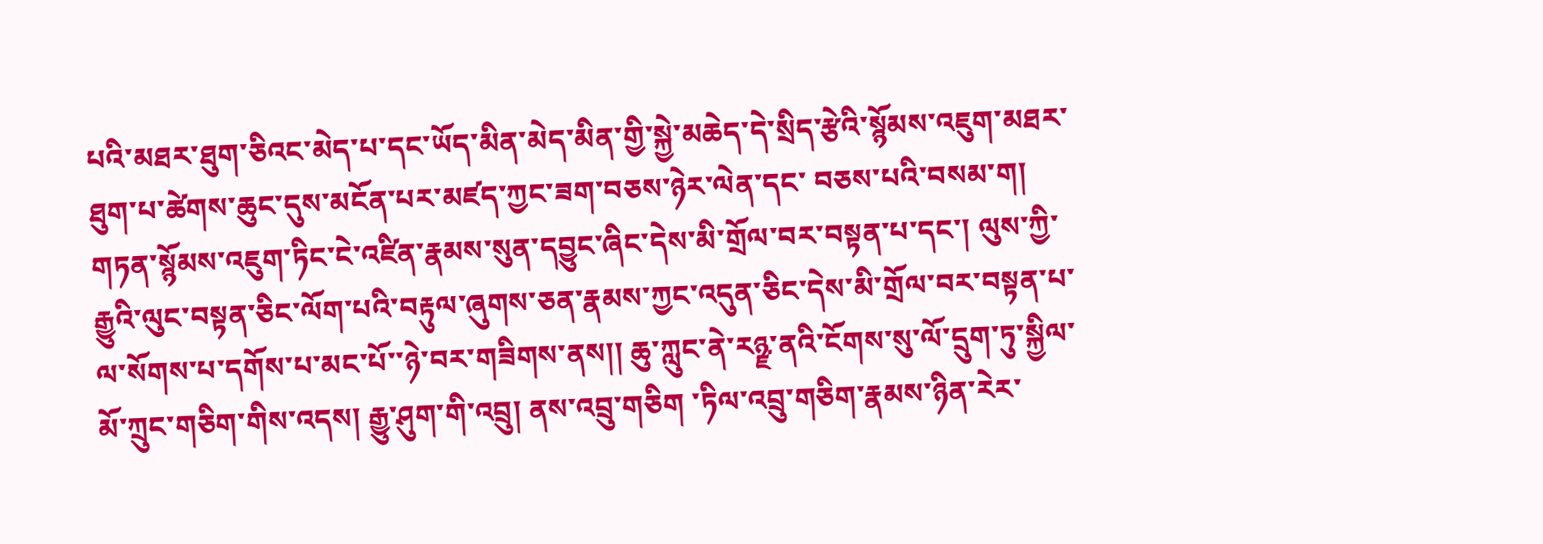པའི་མཐར་ཐུག་ཅིའང་མེད་པ་དང་ཡོད་མིན་མེད་མིན་གྱི་སྐྱེ་མཆེད་དེ་སྲིད་རྩེའི་སྙོམས་འཇུག་མཐར་ཐུག་པ་ཚེགས་ཆུང་དུས་མངོན་པར་མཛད་ཀྱང་ཟག་བཅས་ཉེར་ལེན་དང་ བཅས་པའི་བསམ་ག། གཏན་སྙོམས་འཇུག་ཏིང་ངེ་འཛིན་རྣམས་སུན་དབྱུང་ཞིང་དེས་མི་གྲོལ་བར་བསྟན་པ་དང་། ལུས་ཀྱི་རྒྱུའི་ལུང་བསྟན་ཅིང་ལོག་པའི་བརྟུལ་ཞུགས་ཅན་རྣམས་ཀྱང་འདུན་ཅིང་དེས་མི་གྲོལ་བར་བསྟན་པ་ལ་སོགས་པ་དགོས་པ་མང་པོ་་ཉེ་བར་གཟིགས་ནས།། ཆུ་ཀླུང་ནེ་རཉྫ་ནའི་ངོགས་སུ་ལོ་དྲུག་ཏུ་སྐྱིལ་མོ་ཀྲུང་གཅིག་གིས་འདས། རྒྱུ་ཤུག་གི་འབྲུ། ནས་འབྲུ་གཅིག ་ཏིལ་འབྲུ་གཅིག་རྣམས་ཉིན་རེར་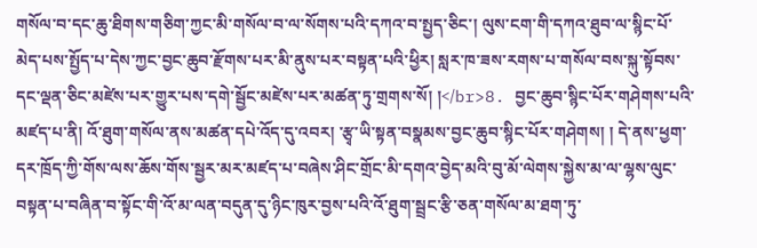གསོལ་བ་དང་ཆུ་ཐིགས་གཅིག་ཀྱང་མི་གསོལ་བ་ལ་སོགས་པའི་དཀའ་བ་སྤྱད་ཅིང་། ལུས་ངག་གི་དཀའ་ཐུབ་ལ་སྙིང་པོ་མེད་པས་སྤྱོད་པ་དེས་ཀྱང་བྱང་ཆུབ་རྫོགས་པར་མི་ནུས་པར་བསྟན་པའི་ཕྱིར། སླར་ཁ་ཟས་རགས་པ་གསོལ་བས་སྐུ་སྟོབས་དང་ལྡན་ཅིང་མཛེས་པར་གྱུར་པས་དགེ་སྦྱོང་མཛེས་པར་མཚན་ཏུ་གྲགས་སོ། །</br>8. བྱང་ཆུབ་སྙིང་པོར་གཤེགས་པའི་མཛད་པ་ནི། འོ་ཐུག་གསོལ་ནས་མཚན་དཔེ་འོད་དུ་འབར། ་རྩྭ་ཡི་སྟན་བསྣམས་བྱང་ཆུབ་སྙིང་པོར་གཤེགས། ། དེ་ནས་ཕྱག་དར་ཁྲོད་ཀྱི་གོས་ལས་ཆོས་གོས་སྦྱར་མར་མཛད་པ་བཞེས་ཤིང་གྲོང་མི་དགའ་བྱེད་མའི་བུ་མོ་ལེགས་སྐྱེས་མ་ལ་ལྷས་ལུང་བསྟན་པ་བཞིན་བ་སྟོང་གི་འོ་མ་ལན་བདུན་དུ་ཉིང་ཁུར་བྱས་པའི་འོ་ཐུག་སྦྲང་རྩི་ཅན་གསོལ་མ་ཐག་ཏུ་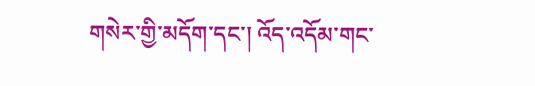གསེར་གྱི་མདོག་དང་། འོད་འདོམ་གང་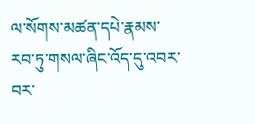ལ་སོགས་མཚན་དཔེ་རྣམས་རབ་ཏུ་གསལ་ཞིང་འོད་དུ་འབར་བར་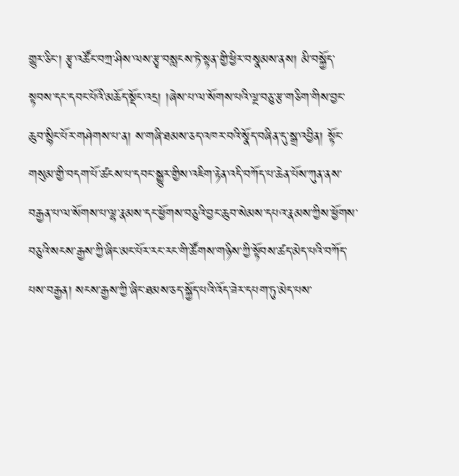གྱུར་ཅིང་། རྩྭ་འཚོང་བཀྲ་ཤིས་ལས་རྩྭ་བསླངས་ཏེ་སྟན་གྱི་ཕྱིར་བསྣམས་ནས། མི་བསྐྱོད་སྟབས་དང་དབང་པོའི་མཆོད་སྡོང་འདྲ། །ཞེས་པ་ལ་སོགས་པའི་ལྔ་བཅུ་རྩ་གཅིག་གིས་བྱང་ཆུབ་སྙིང་པོར་གཤེགས་པ་ན། ས་གཞི་ཐམས་ཅད་འཁར་བའི་སྣོད་བཞིན་དུ་སྒྲ་འབྱིན། སྟོང་གསུམ་གྱི་བདག་པོ་ཚངས་པ་དབང་སྒྱུར་གྱིས་འཇིག་རྟེན་འདི་བཀོད་པ་ཆེན་པོས་ཀུན་ནས་བརྒྱན་པ་ལ་སོགས་པ་ལྷ་རྣམས་དང་ཕྱོགས་བཅུའི་བྱང་ཆུབ་སེམས་དཔའ་རྣམས་ཀྱིས་ཕྱོགས་བཅུའི་སངས་རྒྱས་ཀྱི་ཞིང་མང་པོར་རང་རང་གི་ཚོགས་གཉིས་ཀྱི་སྟོབས་ཚད་མེད་པའི་བཀོད་པས་བརྒྱན། སངས་རྒྱས་ཀྱི་ཞིང་ཐམས་ཅད་སྐྱོད་པའི་འོད་ཟེར་དཔག་ཏུ་མེད་པས་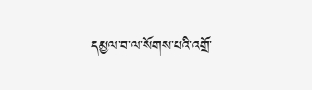དམྱལ་བ་ལ་སོགས་པའི་འགྲོ་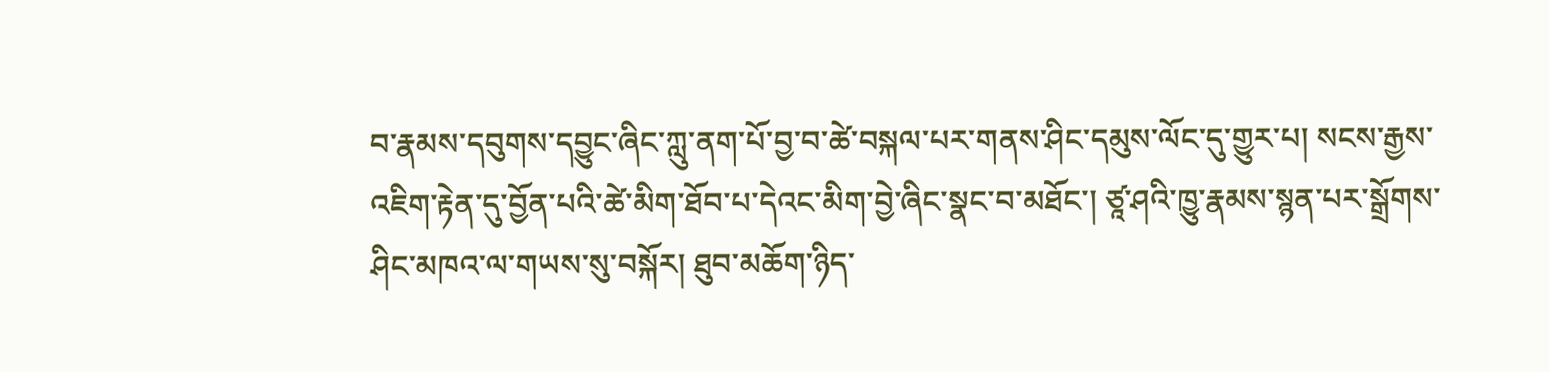བ་རྣམས་དབུགས་དབྱུང་ཞིང་ཀླུ་ནག་པོ་བྱ་བ་ཚེ་བསྐལ་པར་གནས་ཤིང་དམུས་ལོང་དུ་གྱུར་པ། སངས་རྒྱས་འཇིག་རྟེན་དུ་བྱོན་པའི་ཚེ་མིག་ཐོབ་པ་དེའང་མིག་བྱེ་ཞིང་སྣང་བ་མཐོང་། ཙཱ་ཤའི་ཁྱུ་རྣམས་སྙན་པར་སྒྲོགས་ཤིང་མཁའ་ལ་གཡས་སུ་བསྐོར། ཐུབ་མཆོག་ཉིད་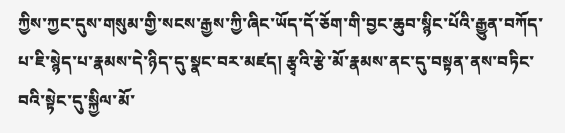ཀྱིས་ཀྱང་དུས་གསུམ་གྱི་སངས་རྒྱས་ཀྱི་ཞིང་ཡོད་དོ་ཅོག་གི་བྱང་ཆུབ་སྙིང་པོའི་རྒྱུན་བཀོད་པ་ཇི་སྙེད་པ་རྣམས་དེ་ཉིད་དུ་སྣང་བར་མཛད། རྩྭའི་རྩེ་མོ་རྣམས་ནང་དུ་བསྟན་ནས་བཏིང་བའི་སྟེང་དུ་སྐྱིལ་མོ་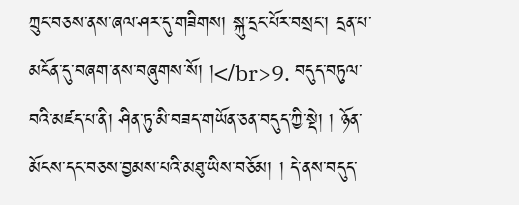ཀྲུང་བཅས་ནས་ཞལ་ཤར་དུ་གཟིགས། སྐུ་དྲང་པོར་བསྲང་། དྲན་པ་མངོན་དུ་བཞག་ནས་བཞུགས་སོ། །</br>9. བདུད་བཏུལ་བའི་མཛད་པ་ནི། ཤིན་ཏུ་མི་བཟད་གཡོན་ཅན་བདུད་ཀྱི་སྡེ། ། ཉོན་མོངས་དང་བཅས་བྱམས་པའི་མཐུ་ཡིས་བཅོམ། ། དེ་ནས་བདུད་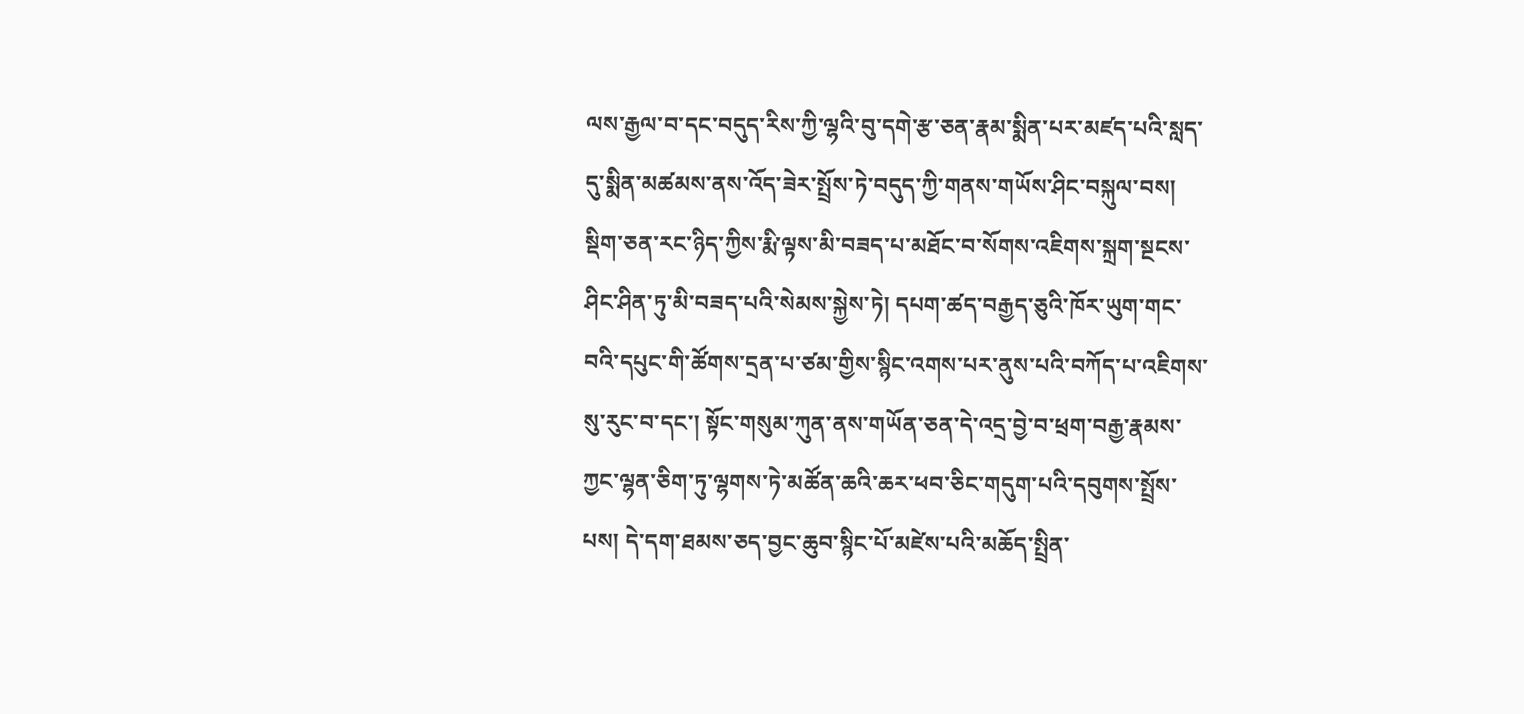ལས་རྒྱལ་བ་དང་བདུད་རིས་ཀྱི་ལྷའི་བུ་དགེ་རྩ་ཅན་རྣམ་སྨིན་པར་མཛད་པའི་སླད་དུ་སྨིན་མཚམས་ནས་འོད་ཟེར་སྤྲོས་ཏེ་བདུད་ཀྱི་གནས་གཡོས་ཤིང་བསྐུལ་བས། སྡིག་ཅན་རང་ཉིད་ཀྱིས་རྨི་ལྟས་མི་བཟད་པ་མཐོང་བ་སོགས་འཇིགས་སྐྲག་སྔངས་ཤིང་ཤིན་ཏུ་མི་བཟད་པའི་སེམས་སྐྱེས་ཏེ། དཔག་ཚད་བརྒྱད་ཅུའི་ཁོར་ཡུག་གང་བའི་དཔུང་གི་ཚོགས་དྲན་པ་ཙམ་གྱིས་སྙིང་འགས་པར་ནུས་པའི་བཀོད་པ་འཇིགས་སུ་རུང་བ་དང་། སྟོང་གསུམ་ཀུན་ནས་གཡོན་ཅན་དེ་འདྲ་བྱེ་བ་ཕྲག་བརྒྱ་རྣམས་ཀྱང་ལྷན་ཅིག་ཏུ་ལྷགས་ཏེ་མཚོན་ཆའི་ཆར་ཕབ་ཅིང་གདུག་པའི་དབུགས་སྤྲོས་པས། དེ་དག་ཐམས་ཅད་བྱང་ཆུབ་སྙིང་པོ་མཛེས་པའི་མཆོད་སྤྲིན་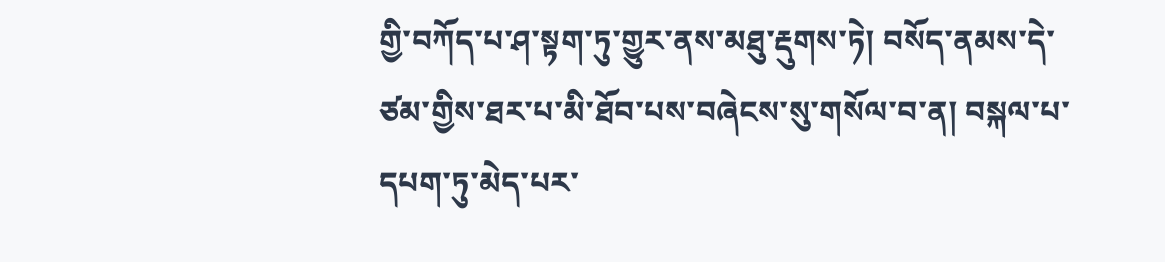གྱི་བཀོད་པ་ཤ་སྟག་ཏུ་གྱུར་ནས་མཐུ་རྡུགས་ཏེ། བསོད་ནམས་དེ་ཙམ་གྱིས་ཐར་པ་མི་ཐོབ་པས་བཞེངས་སུ་གསོལ་བ་ན། བསྐལ་པ་དཔག་ཏུ་མེད་པར་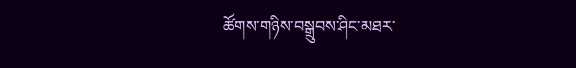ཚོགས་གཉིས་བསྒྲུབས་ཤིང་མཐར་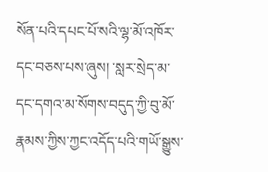སོན་པའི་དཔང་པོ་སའི་ལྷ་མོ་འཁོར་དང་བཅས་པས་ཞུས། ་སླར་སྲེད་མ་དང་དགའ་མ་སོགས་བདུད་ཀྱི་བུ་མོ་རྣམས་ཀྱིས་ཀྱང་འདོད་པའི་གཡོ་སྒྱུས་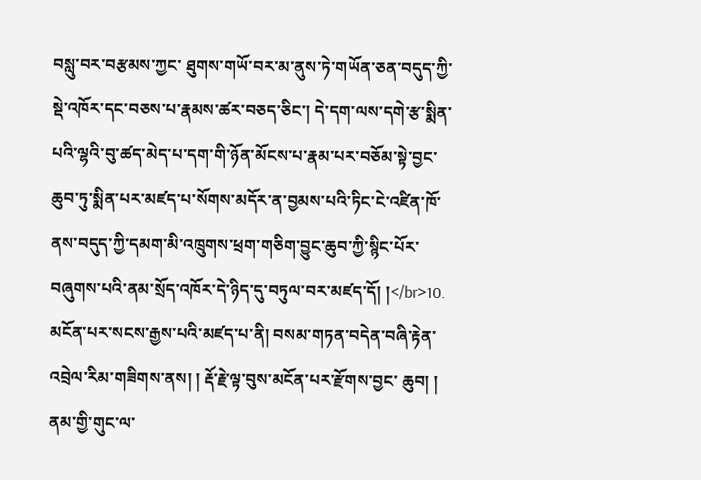བསླུ་བར་བརྩམས་ཀྱང་ ཐུགས་གཡོ་བར་མ་ནུས་ཏེ་གཡོན་ཅན་བདུད་ཀྱི་སྡེ་འཁོར་དང་བཅས་པ་རྣམས་ཚར་བཅད་ཅིང་། དེ་དག་ལས་དགེ་རྩ་སྨིན་པའི་ལྷའི་བུ་ཚད་མེད་པ་དག་གི་ཉོན་མོངས་པ་རྣམ་པར་བཅོམ་སྟེ་བྱང་ཆུབ་ཏུ་སྨིན་པར་མཛད་པ་སོགས་མདོར་ན་བྱམས་པའི་ཏིང་ངེ་འཛིན་ཁོ་ནས་བདུད་ཀྱི་དམག་མི་འཁྲུགས་ཕྲག་གཅིག་བྱུང་ཆུབ་ཀྱི་སྙིང་པོར་བཞུགས་པའི་ནམ་སྲོད་འཁོར་དེ་ཉིད་དུ་བཏུལ་བར་མཛད་དོ། །</br>10. མངོན་པར་སངས་རྒྱས་པའི་མཛད་པ་ནི། བསམ་གཏན་བདེན་བཞི་རྟེན་འབྲེལ་རིམ་གཟིགས་ནས། ། རྡོ་རྗེ་ལྟ་བུས་མངོན་པར་རྫོགས་བྱང་ ཆུབ། ། ནམ་གྱི་གུང་ལ་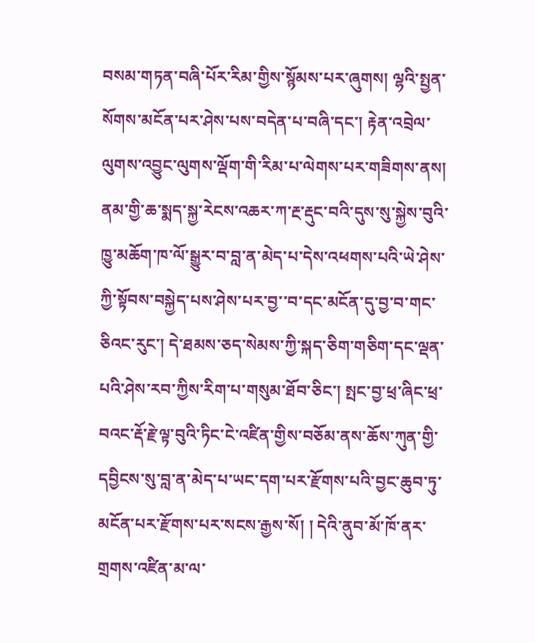བསམ་གཏན་བཞི་པོར་རིམ་གྱིས་སྙོམས་པར་ཞུགས། ལྷའི་སྤྱན་སོགས་མངོན་པར་ཤེས་པས་བདེན་པ་བཞི་དང་། རྟེན་འབྲེལ་ལུགས་འབྱུང་ལུགས་ལྡོག་གི་རིམ་པ་ལེགས་པར་གཟིགས་ནས། ནམ་གྱི་ཆ་སྨད་སྐྱ་རེངས་འཆར་ཀ་རྔ་རྡུང་བའི་དུས་སུ་སྐྱེས་བུའི་ཁྱུ་མཆོག་ཁ་ལོ་སྒྱུར་བ་བླ་ན་མེད་པ་དེས་འཕགས་པའི་ཡེ་ཤེས་ཀྱི་སྟོབས་བསྐྱེད་པས་ཤེས་པར་བྱ་་བ་དང་མངོན་དུ་བྱ་བ་གང་ཅིའང་རུང་། དེ་ཐམས་ཅད་སེམས་ཀྱི་སྐད་ཅིག་གཅིག་དང་ལྡན་པའི་ཤེས་རབ་ཀྱིས་རིག་པ་གསུམ་ཐོབ་ཅིང་། སྤང་བྱ་ཕྲ་ཞིང་ཕྲ་བའང་རྡོ་རྗེ་ལྟ་བུའི་ཏིང་ངེ་འཛིན་གྱིས་བཅོམ་ནས་ཆོས་ཀུན་གྱི་དབྱིངས་སུ་བླ་ན་མེད་པ་ཡང་དག་པར་རྫོགས་པའི་བྱང་ཆུབ་ཏུ་མངོན་པར་རྫོགས་པར་སངས་རྒྱས་སོ། ། དེའི་ནུབ་མོ་ཁོ་ནར་གྲགས་འཛིན་མ་ལ་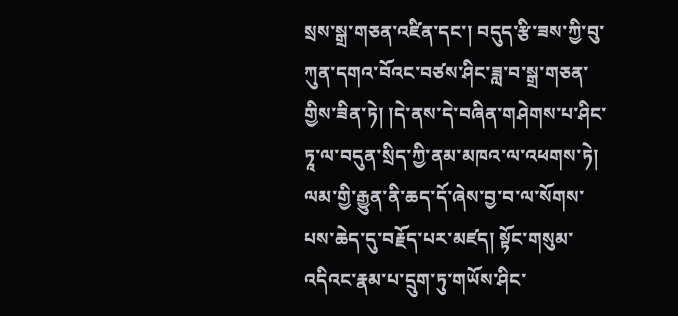སྲས་སྒྲ་གཅན་འཛིན་དང་། བདུད་རྩི་ཟས་ཀྱི་བུ་ཀུན་དགའ་བོའང་བཙས་ཤིང་ཟླ་བ་སྒྲ་གཅན་གྱིས་ཟིན་ཏེ། །དེ་ནས་དེ་བཞིན་གཤེགས་པ་ཤིང་ཏཱ་ལ་བདུན་སྲིད་ཀྱི་ནམ་མཁའ་ལ་འཕགས་ཏེ། ལམ་གྱི་རྒྱུན་ནི་ཆད་དོ་ཞེས་བྱ་བ་ལ་སོགས་པས་ཆེད་དུ་བརྗོད་པར་མཛད། སྟོང་གསུམ་འདིའང་རྣམ་པ་དྲུག་ཏུ་གཡོས་ཤིང་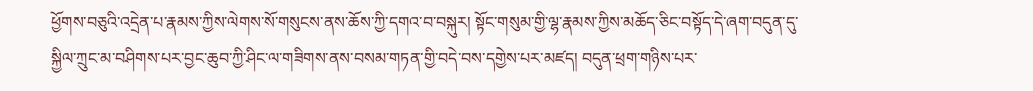ཕྱོགས་བཅུའི་འདྲེན་པ་རྣམས་ཀྱིས་ལེགས་སོ་གསུངས་ནས་ཆོས་ཀྱི་དགའ་བ་བསྐུར། སྟོང་གསུམ་གྱི་ལྷ་རྣམས་ཀྱིས་མཆོད་ཅིང་བསྟོད་དེ་ཞག་བདུན་དུ་སྐྱིལ་ཀྲུང་མ་བཤིགས་པར་བྱང་ཆུབ་ཀྱི་ཤིང་ལ་གཟིགས་ནས་བསམ་གཏན་གྱི་བདེ་བས་དགྱེས་པར་མཛད། བདུན་ཕྲག་གཉིས་པར་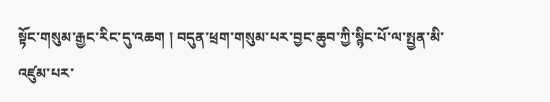སྟོང་གསུམ་རྒྱང་རིང་དུ་འཆག ། བདུན་ཕྲག་གསུམ་པར་བྱང་ཆུབ་ཀྱི་སྙིང་པོ་ལ་སྤྱན་མི་འཛུམ་པར་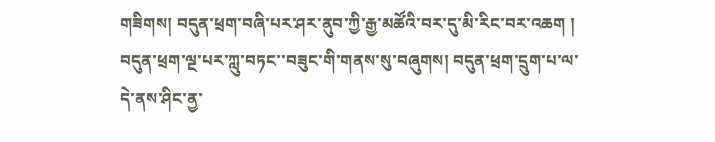གཟིགས། བདུན་ཕྲག་བཞི་པར་ཤར་ནུབ་ཀྱི་རྒྱ་མཚོའི་བར་དུ་མི་རིང་བར་འཆག ། བདུན་ཕྲག་ལྔ་པར་ཀླུ་བཏང་་བཟུང་གི་གནས་སུ་བཞུགས། བདུན་ཕྲག་དྲུག་པ་ལ་དེ་ནས་ཤིང་ནྱ་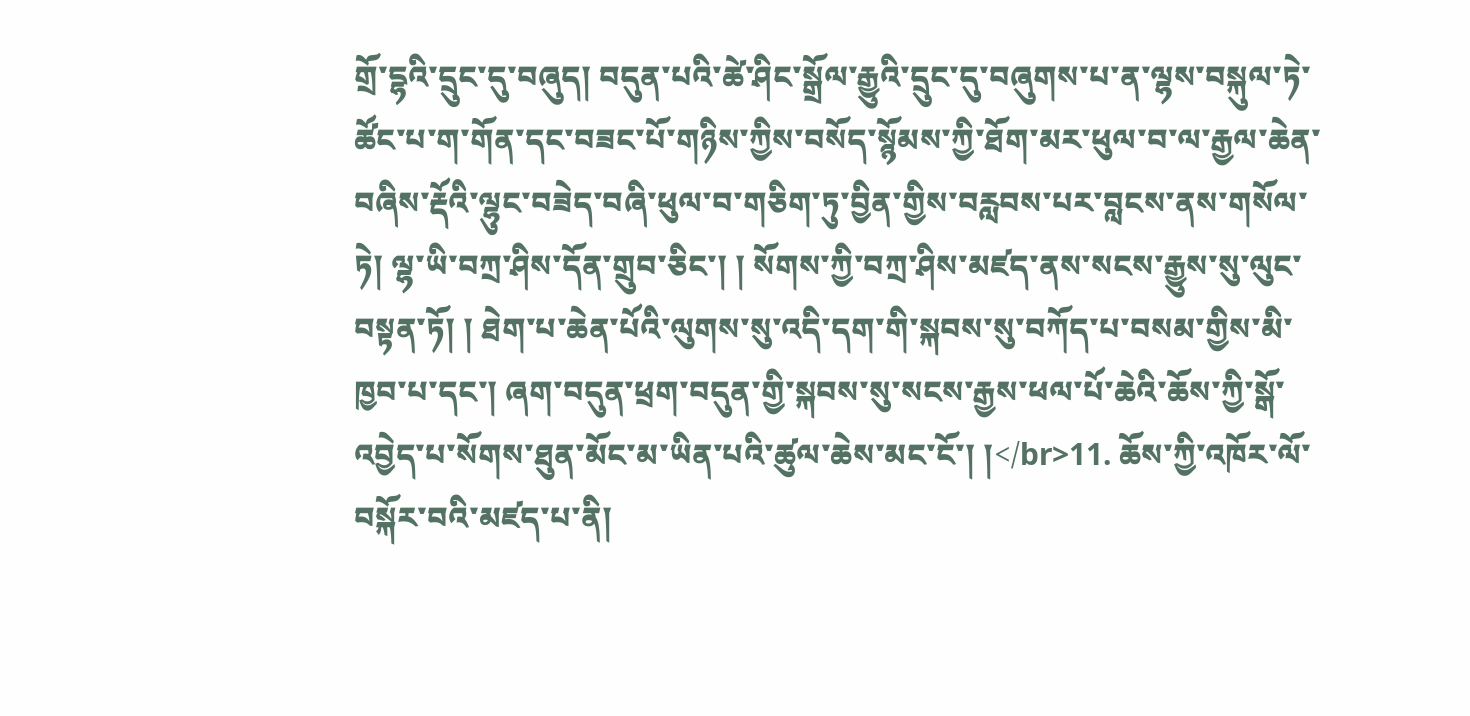གྲོ་དྷའི་དྲུང་དུ་བཞུད། བདུན་པའི་ཚེ་ཤིང་སྒྲོལ་རྒྱུའི་དྲུང་དུ་བཞུགས་པ་ན་ལྷས་བསྐུལ་ཏེ་ཚོང་པ་ག་གོན་དང་བཟང་པོ་གཉིས་ཀྱིས་བསོད་སྙོམས་ཀྱི་ཐོག་མར་ཕུལ་བ་ལ་རྒྱལ་ཆེན་བཞིས་རྡོའི་ལྷུང་བཟེད་བཞི་ཕུལ་བ་གཅིག་ཏུ་བྱིན་གྱིས་བརླབས་པར་བླངས་ནས་གསོལ་ཏེ། ལྷ་ཡི་བཀྲ་ཤིས་དོན་གྲུབ་ཅིང་། ། སོགས་ཀྱི་བཀྲ་ཤིས་མཛད་ནས་སངས་རྒྱུས་སུ་ལུང་བསྟན་ཏོ། ། ཐེག་པ་ཆེན་པོའི་ལུགས་སུ་འདི་དག་གི་སྐབས་སུ་བཀོད་པ་བསམ་གྱིས་མི་ཁྱབ་པ་དང་། ཞག་བདུན་ཕྲག་བདུན་གྱི་སྐབས་སུ་སངས་རྒྱས་ཕལ་པོ་ཆེའི་ཆོས་ཀྱི་སྒོ་འབྱེད་པ་སོགས་ཐུན་མོང་མ་ཡིན་པའི་ཚུལ་ཆེས་མང་ངོ་། །</br>11. ཆོས་ཀྱི་འཁོར་ལོ་བསྐོར་བའི་མཛད་པ་ནི།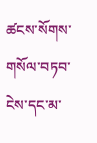ཚངས་སོགས་གསོལ་བཏབ་ངེས་དང་མ་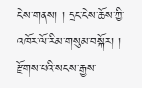ངེས་གནས། ། དྲང་ངེས་ཆོས་ཀྱི་འཁོར་ལོ་རིམ་གསུམ་བསྐོར། ། རྫོགས་པའི་སངས་རྒྱས་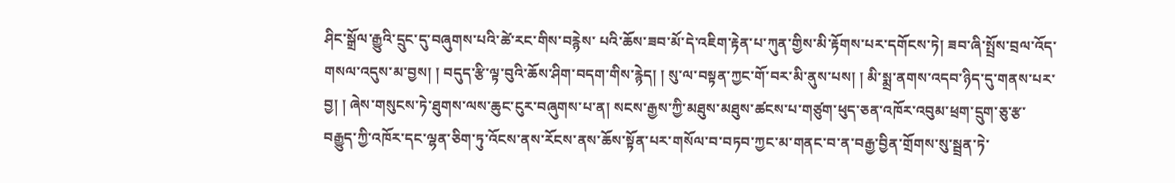ཤིང་སྒྲོལ་རྒྱུའི་དྲུང་དུ་བཞུགས་པའི་ཚེ་རང་གིས་བརྙེས་ པའི་ཆོས་ཟབ་མོ་དེ་འཇིག་རྟེན་པ་ཀུན་གྱིས་མི་རྟོགས་པར་དགོངས་ཏེ། ཟབ་ཞི་སྤྲོས་བྲལ་འོད་གསལ་འདུས་མ་བྱས། ། བདུད་རྩི་ལྟ་བུའི་ཆོས་ཤིག་བདག་གིས་རྙེད། ། སུ་ལ་བསྟན་ཀྱང་གོ་བར་མི་ནུས་པས། ། མི་སྨྲ་ནགས་འདབ་ཉིད་དུ་གནས་པར་བྱ། ། ཞེས་གསུངས་ཏེ་ཐུགས་ལས་ཆུང་ངུར་བཞུགས་པ་ན། སངས་རྒྱས་ཀྱི་མཐུས་མཐུས་ཚངས་པ་གཙུག་ཕུད་ཅན་འཁོར་འབུམ་ཕྲག་དྲུག་ཅུ་རྩ་བརྒྱུད་ཀྱི་འཁོར་དང་ལྷན་ཅིག་ཏུ་འོངས་ནས་རོངས་ནས་ཆོས་སྟོན་པར་གསོལ་བ་བཏབ་ཀྱང་མ་གནང་བ་ན་བརྒྱ་བྱིན་གྲོགས་སུ་སྦྲན་ཏེ་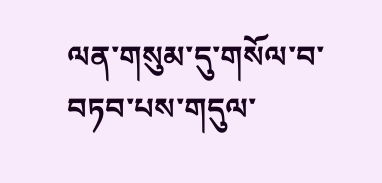ལན་གསུམ་དུ་གསོལ་བ་བཏབ་པས་གདུལ་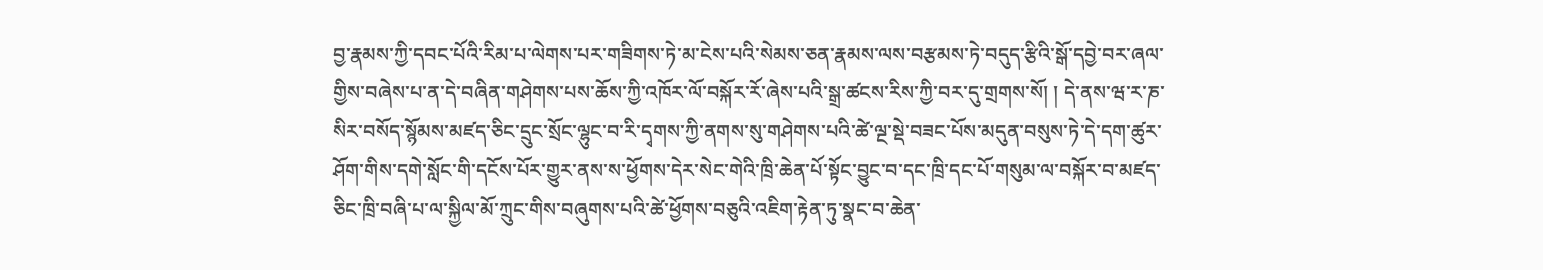བྱ་རྣམས་ཀྱི་དབང་པོའི་རིམ་པ་ལེགས་པར་གཟིགས་ཏེ་མ་ངེས་པའི་སེམས་ཅན་རྣམས་ལས་བརྩམས་ཏེ་བདུད་རྩིའི་སྒོ་དབྱེ་བར་ཞལ་གྱིས་བཞེས་པ་ན་དེ་བཞིན་གཤེགས་པས་ཆོས་ཀྱི་འཁོར་ལོ་བསྐོར་རོ་ཞེས་པའི་སྒྲ་ཚངས་རིས་ཀྱི་བར་དུ་གྲགས་སོ། ། དེ་ནས་ཝ་ར་ཎ་སིར་བསོད་སྙོམས་མཛད་ཅིང་དྲུང་སྲོང་ལྷུང་བ་རི་དྭགས་ཀྱི་ནགས་སུ་གཤེགས་པའི་ཚེ་ལྔ་སྡེ་བཟང་པོས་མདུན་བསུས་ཏེ་དེ་དག་ཚུར་ཤོག་གིས་དགེ་སློང་གི་དངོས་པོར་གྱུར་ནས་ས་ཕྱོགས་དེར་སེང་གེའི་ཁྲི་ཆེན་པོ་སྟོང་བྱུང་བ་དང་ཁྲི་དང་པོ་གསུམ་ལ་བསྐོར་བ་མཛད་ཅིང་ཁྲི་བཞི་པ་ལ་སྐྱིལ་མོ་ཀྲུང་གིས་བཞུགས་པའི་ཚེ་ཕྱོགས་བཅུའི་འཇིག་རྟེན་ཏུ་སྣང་བ་ཆེན་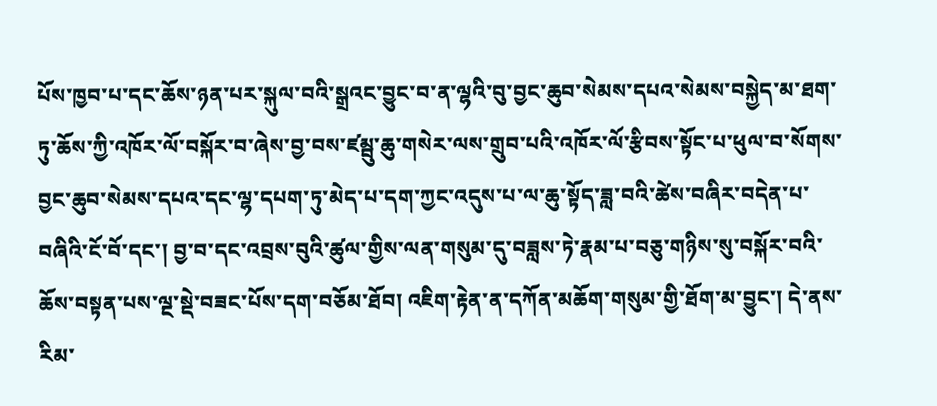པོས་ཁྱབ་པ་དང་ཆོས་ཉན་པར་སྐུལ་བའི་སྒྲའང་བྱུང་བ་ན་ལྷའི་བུ་བྱང་ཆུབ་སེམས་དཔའ་སེམས་བསྐྱེད་མ་ཐག་ཏུ་ཆོས་ཀྱི་འཁོར་ལོ་བསྐོར་བ་ཞེས་བྱ་བས་ཛམྦུ་ཆུ་གསེར་ལས་གྲུབ་པའི་འཁོར་ལོ་རྩིབས་སྟོང་པ་ཕུལ་བ་སོགས་བྱང་ཆུབ་སེམས་དཔའ་དང་ལྷ་དཔག་ཏུ་མེད་པ་དག་ཀྱང་འདུས་པ་ལ་ཆུ་སྟོད་ཟླ་བའི་ཚེས་བཞིར་བདེན་པ་བཞིའི་ངོ་བོ་དང་། བྱ་བ་དང་འབྲས་བུའི་ཚུལ་གྱིས་ལན་གསུམ་དུ་བཟླས་ཏེ་རྣམ་པ་བཅུ་གཉིས་སུ་བསྐོར་བའི་ཆོས་བསྟན་པས་ལྔ་སྡེ་བཟང་པོས་དག་བཅོམ་ཐོབ། འཇིག་རྟེན་ན་དཀོན་མཆོག་གསུམ་གྱི་ཐོག་མ་བྱུང་། དེ་ནས་རིམ་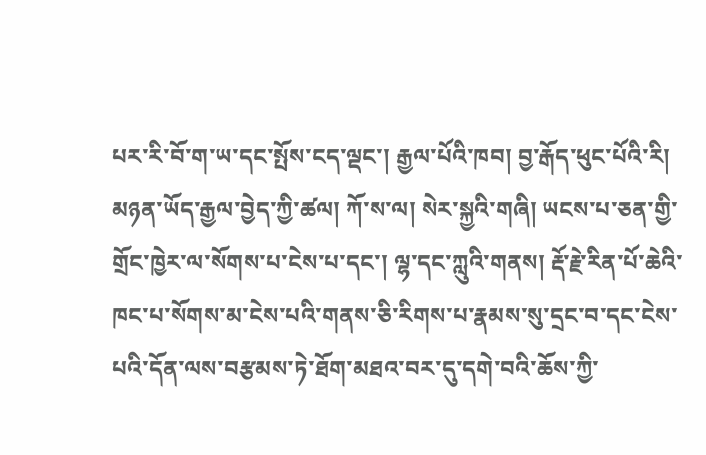པར་རི་བོ་ག་ཡ་དང་སྤོས་ངད་ལྡང་། རྒྱལ་པོའི་ཁབ། བྱ་རྒོད་ཕུང་པོའི་རི། མཉན་ཡོད་རྒྱལ་བྱེད་ཀྱི་ཚལ། ཀོ་ས་ལ། སེར་སྐྱའི་གཞི། ཡངས་པ་ཅན་གྱི་གྲོང་ཁྱེར་ལ་སོགས་པ་ངེས་པ་དང་། ལྷ་དང་ཀླུའི་གནས། རྡོ་རྗེ་རིན་པོ་ཆེའི་ཁང་པ་སོགས་མ་ངེས་པའི་གནས་ཅི་རིགས་པ་རྣམས་སུ་དྲང་བ་དང་ངེས་པའི་དོན་ལས་བརྩམས་ཏེ་ཐོག་མཐའ་བར་དུ་དགེ་བའི་ཆོས་ཀྱི་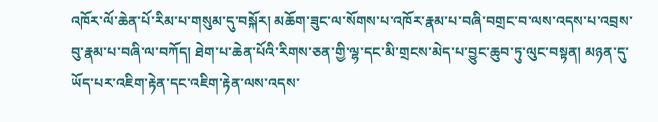འཁོར་ལོ་ཆེན་པོ་རིམ་པ་གསུམ་དུ་བསྐོར། མཆོག་ཟུང་ལ་སོགས་པ་འཁོར་རྣམ་པ་བཞི་བགྲང་བ་ལས་འདས་པ་འབྲས་བུ་རྣམ་པ་བཞི་ལ་བཀོད། ཐེག་པ་ཆེན་པོའི་རིགས་ཅན་གྱི་ལྷ་དང་མི་གྲངས་མེད་པ་བྱུང་ཆུབ་ཏུ་ལུང་བསྟན། མཉན་དུ་ཡོད་པར་འཇིག་རྟེན་དང་འཇིག་རྟེན་ལས་འདས་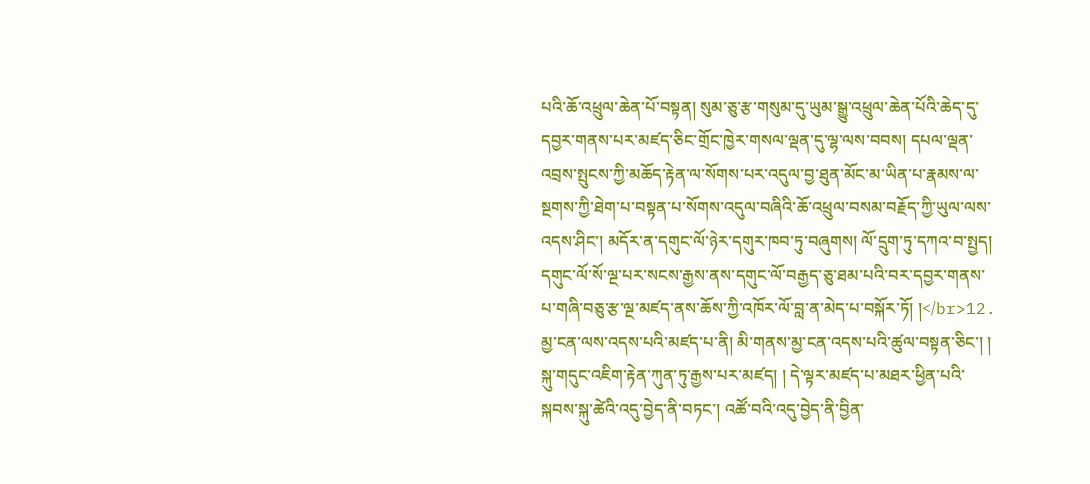པའི་ཆོ་འཕྲུལ་ཆེན་པོ་བསྟན། སུམ་ཅུ་རྩ་གསུམ་དུ་ཡུམ་སྒྱུ་འཕྲུལ་ཆེན་པོའི་ཆེད་དུ་དབྱར་གནས་པར་མཛད་ཅིང་གྲོང་ཁྱེར་གསལ་ལྡན་དུ་ལྷ་ལས་བབས། དཔལ་ལྡན་འབྲས་སྤུངས་ཀྱི་མཆོད་རྟེན་ལ་སོགས་པར་འདུལ་བྱ་ཐུན་མོང་མ་ཡིན་པ་རྣམས་ལ་སྔགས་ཀྱི་ཐེག་པ་བསྟན་པ་སོགས་འདུལ་བཞིའི་ཆོ་འཕྲུལ་བསམ་བརྗོད་ཀྱི་ཡུལ་ལས་འདས་ཤིང་། མདོར་ན་དགུང་ལོ་ཉེར་དགུར་ཁབ་ཏུ་བཞུགས། ལོ་དྲུག་ཏུ་དཀའ་བ་སྤྱད། དགུང་ལོ་སོ་ལྔ་པར་སངས་རྒྱས་ནས་དགུང་ལོ་བརྒྱད་ཅུ་ཐམ་པའི་བར་དབྱར་གནས་པ་གཞི་བཅུ་རྩ་ལྔ་མཛད་ནས་ཆོས་ཀྱི་འཁོར་ལོ་བླ་ན་མེད་པ་བསྐོར་ཏོ། །</br>12. མྱ་ངན་ལས་འདས་པའི་མཛད་པ་ནི། མི་གནས་མྱ་ངན་འདས་པའི་ཚུལ་བསྟན་ཅིང་། ། སྐུ་གདུང་འཇིག་རྟེན་ཀུན་ཏུ་རྒྱས་པར་མཛད། ། དེ་ལྟར་མཛད་པ་མཐར་ཕྱིན་པའི་སྐབས་སྐུ་ཚེའི་འདུ་བྱེད་ནི་བཏང་། འཚོ་བའི་འདུ་བྱེད་ནི་བྱིན་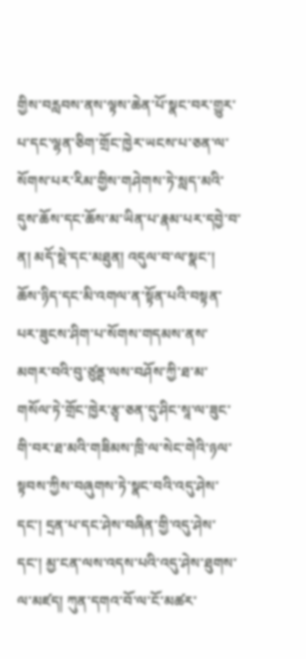གྱིས་བརླབས་ནས་ལྟས་ཆེན་པོ་སྣང་བར་གྱུར་པ་དང་ལྷན་ཅིག་གྲོང་ཁྱེར་ཡངས་པ་ཅན་ལ་སོགས་པར་རིམ་གྱིས་གཤེགས་ཏེ་སླད་མའི་དུས་ཆོས་དང་ཆོས་མ་ཡིན་པ་རྣམ་པར་དབྱེ་བ་ན། མདོ་སྡེ་དང་མཐུན། འདུལ་བ་ལ་སྣང་། ཆོས་ཉིད་དང་མི་འགལ་ན་སྟོན་པའི་བསྟན་པར་ཟུངས་ཤིག་པ་སོགས་གདམས་ནས་མགར་བའི་བུ་ཙུནྡ་ལས་བཤོས་ཀྱི་ཐ་མ་གསོལ་ཏེ་གྲོང་ཁྱེར་རྩྭ་ཅན་དུ་ཤིང་སཱ་ལ་ཟུང་གི་བར་ཐ་མའི་གཟིམས་ཁྲི་ལ་སེང་གེའི་ཉལ་སྟབས་ཀྱིས་བཞུགས་ཏེ་སྣང་བའི་འདུ་ཤེས་དང་། དྲན་པ་དང་ཤེས་བཞིན་གྱི་འདུ་ཤེས་དང་། མྱ་ངན་ལས་འདས་པའི་འདུ་ཤེས་ཐུགས་ལ་མཛད། ཀུན་དགའ་བོ་ལ་ངོ་མཚར་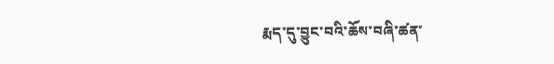རྨད་དུ་བྱུང་བའི་ཆོས་བཞི་ཚན་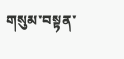གསུམ་བསྟན་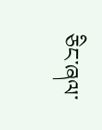ཅིང་ཞལ་